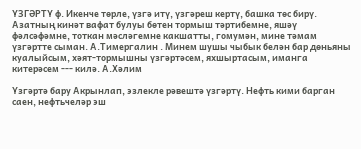ҮЗГӘРТҮ ф. Икенче төрле, үзгә итү, үзгәреш кертү, башка төс бирү. Азатның кинәт вафат булуы бөтен тормыш тәртибемне, яшәү фәлсәфәмне, тоткан мәсләгемне какшатты, гомумән, мине тәмам үзгәртте сыман. А.Тимергалин . Минем шушы чыбык белән бар дөньяны куалыйсым, хәят-тормышны үзгәртәсем, яхшыртасым, иманга китерәсем --- килә. А.Хәлим

Үзгәртә бару Акрынлап, эзлекле рәвештә үзгәртү. Нефть кими барган саен, нефтьчеләр эш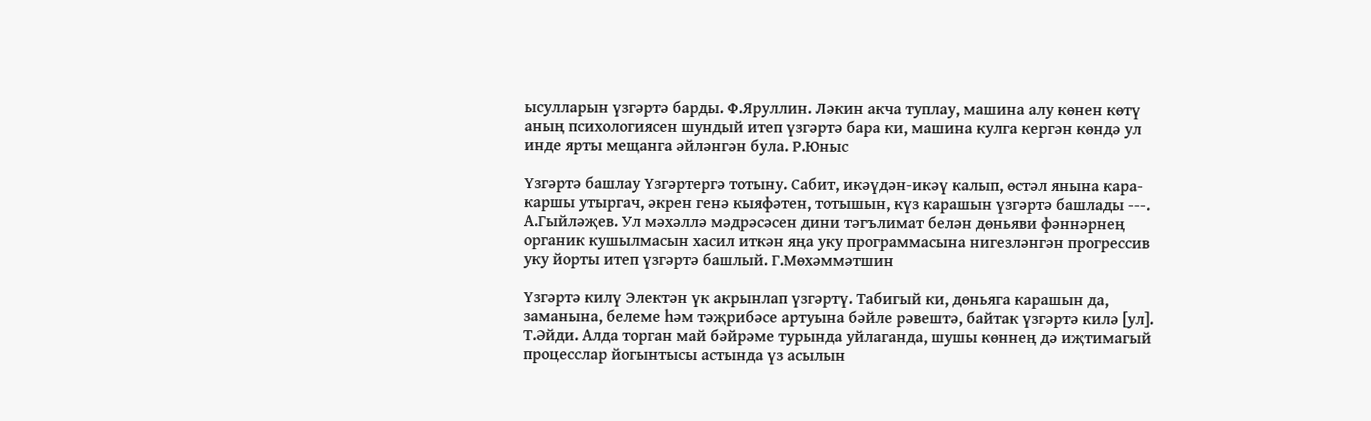ысулларын үзгәртә барды. Ф.Яруллин. Ләкин акча туплау, машина алу көнен көтү аның психологиясен шундый итеп үзгәртә бара ки, машина кулга кергән көндә ул инде ярты мещанга әйләнгән була. Р.Юныс

Үзгәртә башлау Үзгәртергә тотыну. Сабит, икәүдән-икәү калып, өстәл янына кара-каршы утыргач, әкрен генә кыяфәтен, тотышын, күз карашын үзгәртә башлады ---. А.Гыйләҗев. Ул мәхәллә мәдрәсәсен дини тәгълимат белән дөньяви фәннәрнең органик кушылмасын хасил иткән яңа уку программасына нигезләнгән прогрессив уку йорты итеп үзгәртә башлый. Г.Мөхәммәтшин

Үзгәртә килү Электән үк акрынлап үзгәртү. Табигый ки, дөньяга карашын да, заманына, белеме һәм тәҗрибәсе артуына бәйле рәвештә, байтак үзгәртә килә [ул]. Т.Әйди. Алда торган май бәйрәме турында уйлаганда, шушы көннең дә иҗтимагый процесслар йогынтысы астында үз асылын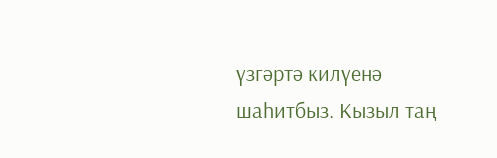үзгәртә килүенә шаһитбыз. Кызыл таң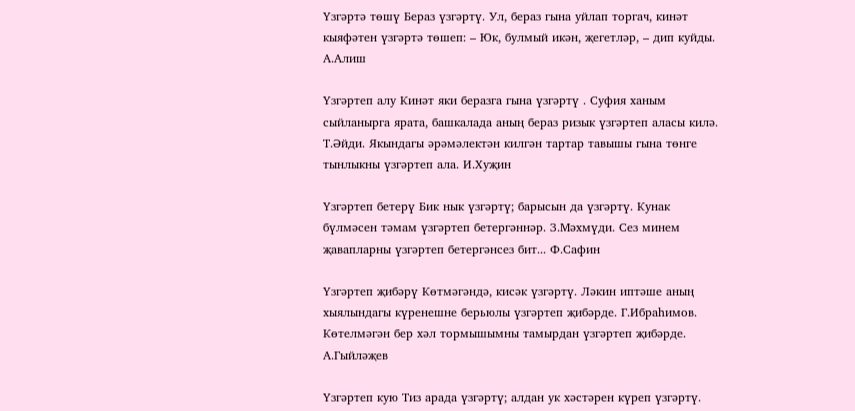Үзгәртә төшү Бераз үзгәртү. Ул, бераз гына уйлап торгач, кинәт кыяфәтен үзгәртә төшеп: – Юк, булмый икән, җегетләр, – дип куйды. А.Алиш

Үзгәртеп алу Кинәт яки беразга гына үзгәртү . Суфия ханым сыйланырга ярата, башкалада аның бераз ризык үзгәртеп аласы килә. Т.Әйди. Якындагы әрәмәлектән килгән тартар тавышы гына төнге тынлыкны үзгәртеп ала. И.Хуҗин

Үзгәртеп бетерү Бик нык үзгәртү; барысын да үзгәртү. Кунак бүлмәсен тәмам үзгәртеп бетергәннәр. З.Мәхмүди. Сез минем җавапларны үзгәртеп бетергәнсез бит... Ф.Сафин

Үзгәртеп җибәрү Көтмәгәндә, кисәк үзгәртү. Ләкин иптәше аның хыялындагы күренешне берьюлы үзгәртеп җибәрде. Г.Ибраһимов. Көтелмәгән бер хәл тормышымны тамырдан үзгәртеп җибәрде. А.Гыйләҗев

Үзгәртеп кую Тиз арада үзгәртү; алдан ук хәстәрен күреп үзгәртү.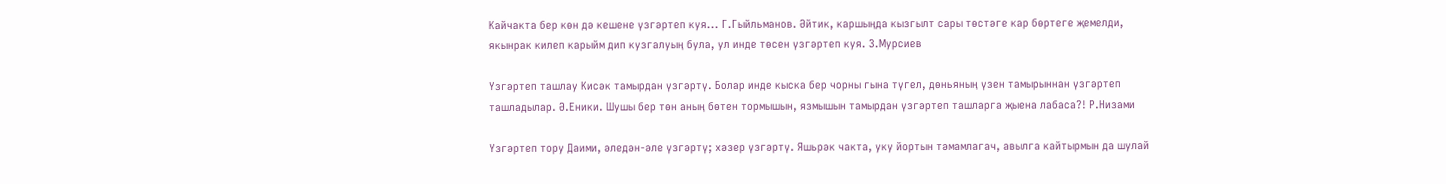Кайчакта бер көн дә кешене үзгәртеп куя... Г.Гыйльманов. Әйтик, каршыңда кызгылт сары төстәге кар бөртеге җемелди, якынрак килеп карыйм дип кузгалуың була, ул инде төсен үзгәртеп куя. З.Мурсиев

Үзгәртеп ташлау Кисәк тамырдан үзгәртү. Болар инде кыска бер чорны гына түгел, дөньяның үзен тамырыннан үзгәртеп ташладылар. Ә.Еники. Шушы бер төн аның бөтен тормышын, язмышын тамырдан үзгәртеп ташларга җыена лабаса?! Р.Низами

Үзгәртеп тору Даими, әледән-әле үзгәртү; хәзер үзгәртү. Яшьрәк чакта, уку йортын тәмамлагач, авылга кайтырмын да шулай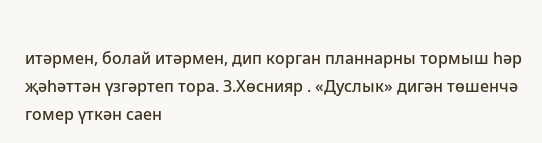итәрмен, болай итәрмен, дип корган планнарны тормыш һәр җәһәттән үзгәртеп тора. З.Хөснияр . «Дуслык» дигән төшенчә гомер үткән саен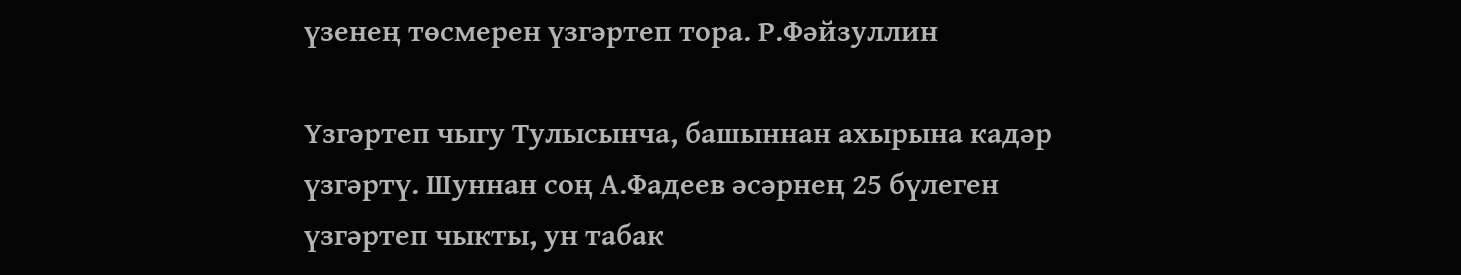үзенең төсмерен үзгәртеп тора. Р.Фәйзуллин

Үзгәртеп чыгу Тулысынча, башыннан ахырына кадәр үзгәртү. Шуннан соң А.Фадеев әсәрнең 25 бүлеген үзгәртеп чыкты, ун табак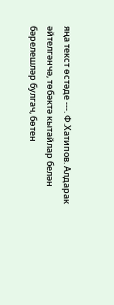яңа текст өстәде ---. Ф.Хатипов. Алдарак әйтелгәнчә, төбәктә кытайлар белән бәрелешләр булгач, бөтен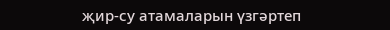җир-су атамаларын үзгәртеп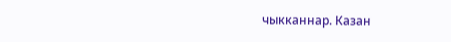чыкканнар. Казан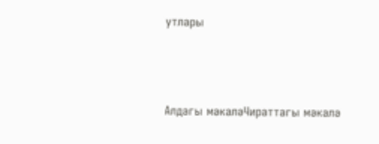утлары



Алдагы мәкаләЧираттагы мәкалә